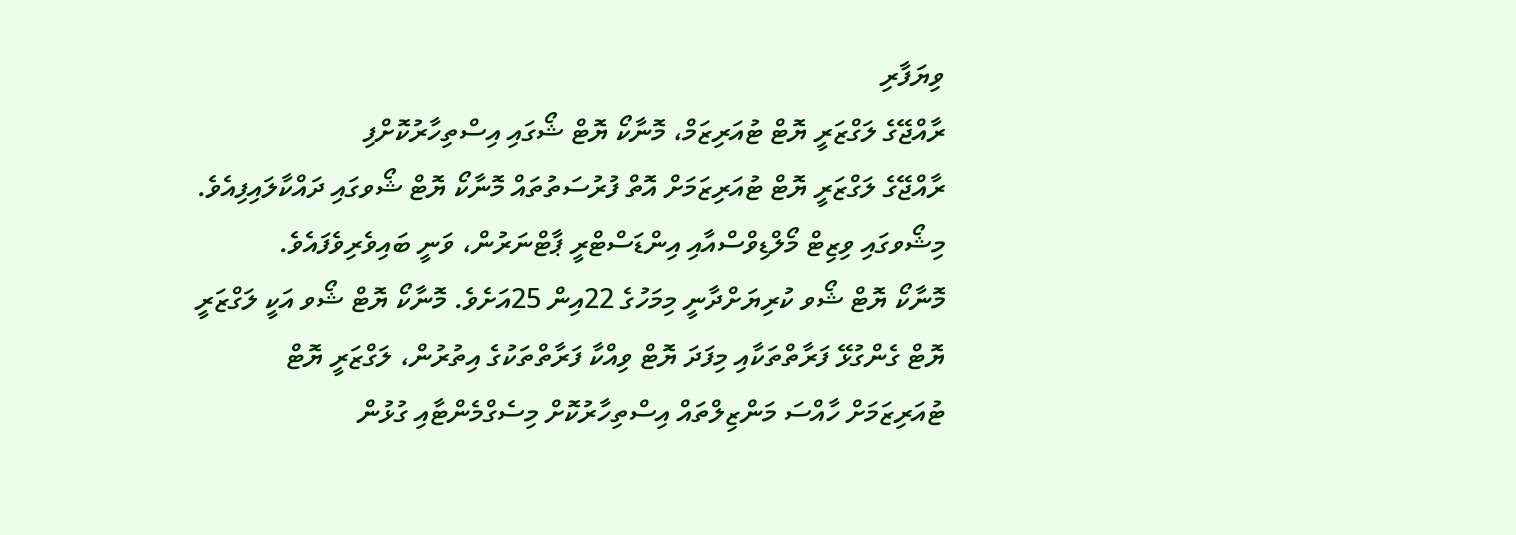ވިޔަފާރި
ރާއްޖޭގެ ލަގްޒަރީ ޔޮޓް ޓުއަރިޒަމް، މޮނާކޯ ޔޮޓް ޝޯގައި އިސްތިހާރުކޮށްފި
ރާއްޖޭގެ ލަގްޒަރީ ޔޮޓް ޓުއަރިޒަމަށް އޮތް ފުރުސަތުތައް މޮނާކޯ ޔޮޓް ޝޯވގައި ދައްކާލައިފިއެވެ. މިޝޯވގައި ވިޒިޓް މޯލްޑިވްސްއާއި އިންޑަސްޓްރީ ޕާޓްނަރުން، ވަނީ ބައިވެރިވެފައެވެ.
މޮނާކޯ ޔޮޓް ޝޯވ ކުރިޔަށްދާނީ މިމަހުގެ 22އިން 25އަށެވެ. މޮނާކޯ ޔޮޓް ޝޯވ އަކީ ލަގްޒަރީ ޔޮޓް ގެންގުޅޭ ފަރާތްތަކާއި މިފަދަ ޔޮޓް ވިއްކާ ފަރާތްތަކުގެ އިތުރުން، ލަގްޒަރީ ޔޮޓް ޓުއަރިޒަމަށް ހާއްސަ މަންޒިލްތައް އިސްތިހާރުކޮށް މިސެގްމެންޓާއި ގުޅުން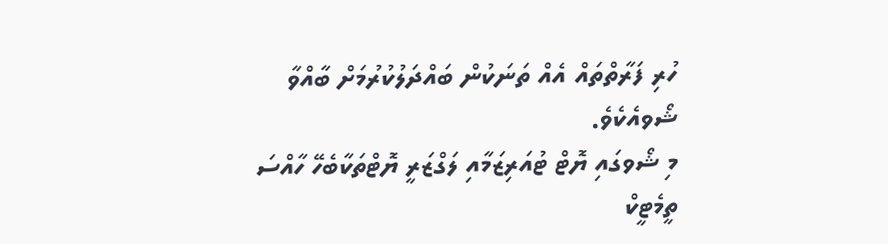ހުރި ފަރާތްތައް އެއް ތަނަކުން ބައްދަލުކުރުމަށް ބާއްވާ ޝޯވއެކެވެ.
މި ޝޯވގައި ޔޮޓް ޓުއަރިޒަމާއި ލަގްޒަރީ ޔޮޓްތަކާބެހޭ ހާއްސަ ތީމެޓީކް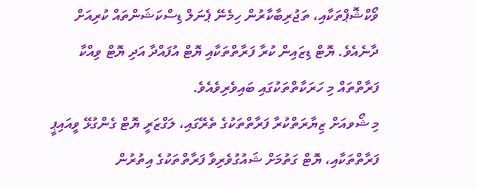ވޯކްޝޮޕްތަކާއި، ތަޖުރިބާކާރުން ހިމެނޭ ޕެނަލް ޑިސްކަޝަންތައް ކުރިއަށް ދާނެއެވެ. ޔޮޓް ޑިޒައިން ކުރާ ފަރާތްތަކާއި ޔޮޓް އުފައްދާ އަދި ޔޮޓް ވިއްކާ ފަރާތްތައް މި ހަރަކާތްތަކުގައި ބައިވެރިވެއެވެ.
މި ޝޯވއަށް ޒިޔާރަތްކުރާ ފަރާތްތަކުގެ ތެރޭގައި، ލަގްޒަރީ ޔޮޓް ގެންގުޅޭ ވީއައިޕީ ފަރާތްތަކާއި، ޔޮޓް ގަތުމަށް ޝައުގުވެރިވާ ފަރާތްތަކުގެ އިތުރުން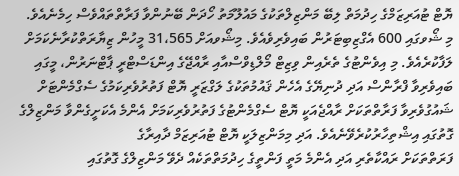ޔޮޓް ޓުއަރިޒަމްގެ ހިދުމަތް ލިބޭ މަންޒިލްތަކުގެ މައުލޫމަތު ހޯދަން ބޭނުންވާ ފަރާތްތައްވެސް ހިމެނެއެވެ.
މި ޝޯވގައި 600 އެގްޒިބިޓަރުން ބައިވެރިވެއެވެ. މިޝޯވއަށް 31،565 މީހުން ޒިޔާރަތްކުރާނެކަމަށް ލަފާކުރެއެވެ. މި އިވެންޓުގެ ތެރެއިން ވިޒިޓް މޯލްޑިވްސްއާއި ރާއްޖޭގެ އިންޑަސްޓްރީ ޕާޓްނަރުން، މީގައި ބައިވެރިވާ ފްރާންސް އަދި ދުނިޔޭގެ އެހެން ޤައުމުތަކުގެ ލަގްޒަރީ ޔޮޓް ފަތުރުވެރިކަމުގެ ސެގްމެންޓަށް ޝައުގުވެރިވާ ފަރާތްތަކަށް ރާއްޖެއަކީ ޔޮޓް ސެގްމެންޓުގެ ފަތުރުވެރިކަމަށް އެންމެ އެކަށީގެންވާ މަންޒިލްގެ ގޮތުގައި އިޝްތިހާރުކުރެވޭނެއެވެ. އަދި މިމަންޒިލަކީ ޔޮޓް ޓުއަރިޒަމް ދާއިރާގެ
ފަރަތްތަކަށް ރައްކާތެރި އަދި އެންމެ މަތީ ފަންތީގެ ހިދުމަތްތަކެއް ދެވޭ މަންޒިލްގެ ގޮތުގައި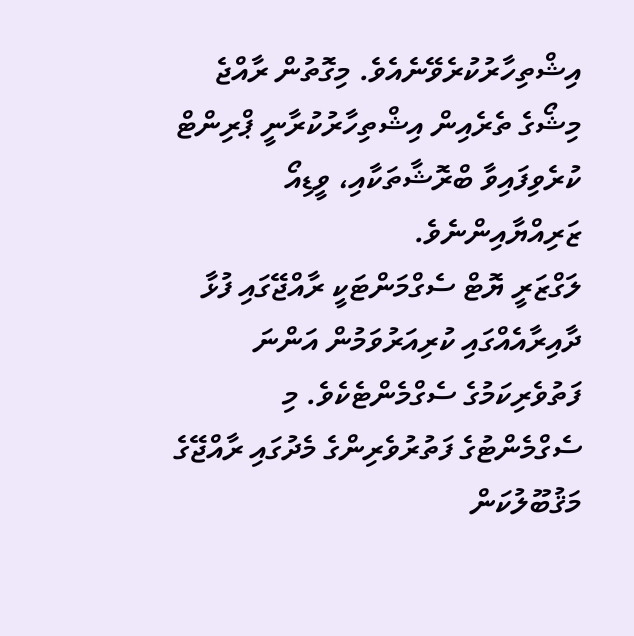އިޝްތިހާރުކުރެވޭނެއެވެ. މިގޮތުން ރާއްޖެ މިޝޯގެ ތެރެއިން އިޝްތިހާރުކުރާނީ ޕްރިންޓް ކުރެވިފައިވާ ބްރޮޝާތަކާއި، ވީޑިއޯ ޒަރިއްޔާއިންނެވެ.
ލަގްޒަރީ ޔޮޓް ސެގްމަންޓަކީ ރާއްޖޭގައި ފުޅާ ދާއިރާއެއްގައި ކުރިއަރުވަމުން އަންނަ ފަތުވެރިކަމުގެ ސެގްމެންޓެކެވެ. މި ސެގްމެންޓުގެ ފަތުރުވެރިންގެ މެދުގައި ރާއްޖޭގެ މަޤުބޫލުކަން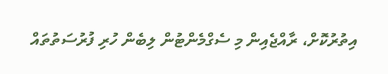އިތުރުކޮށް، ރާއްޖެއިން މި ސެގްމެންޓުން ލިބެން ހުރި ފުރުސަތުތައް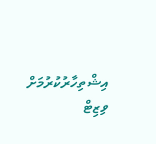އިޝްތިހާރުކުރުމަށް ވިޒިޓް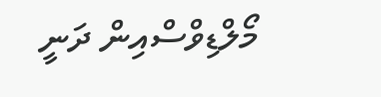މޯލްޑިވްސްއިން ދަނީ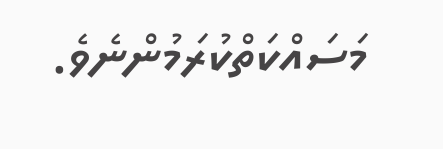މަސައްކަތްކުރަމުންނެވެ.